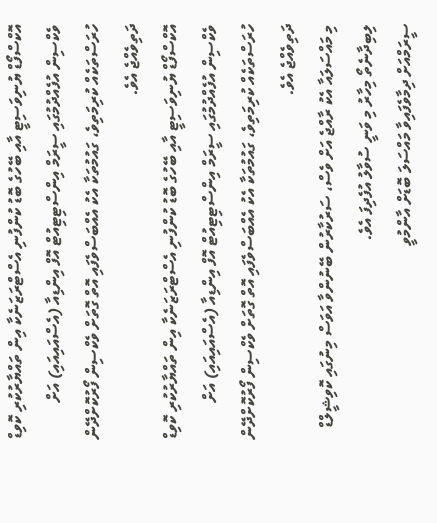އޮކްސްފޯޑް ޔުނިވަސިޓީ އާއި ބޭހުގެ ބޮޑު ކުންފުނި އެސްޓްރަޒަނެކާ އިން ތައްޔާރުކުރި ކޮވިޑް ވެކްސިން އުފެއްދުމުގައި ސީރަމް އިންސްޓިޓިއުޓް އޮފް އިންޑިއާ (އެސްއައިއައި) އަށް ހުރަސްތަކެއް ކުރިމަތިވެ، ގައުމުތަކާ އެކު އެއްބަސްވެފައި އޮތް ގޮތަށް ވެކްސިން ފޯރުކޮށްދޭން ދަތިވެއްޖެ އެވެ.
އޮކްސްފޯޑް ޔުނިވަސިޓީ އާއި ބޭހުގެ ބޮޑު ކުންފުނި އެސްޓްރަޒަނެކާ އިން ތައްޔާރުކުރި ކޮވިޑް ވެކްސިން އުފެއްދުމުގައި ސީރަމް އިންސްޓިޓިއުޓް އޮފް އިންޑިއާ (އެސްއައިއައި) އަށް ހުރަސްތަކެއް ކުރިމަތިވެ، ގައުމުތަކާ އެކު އެއްބަސްވެފައި އޮތް ގޮތަށް ވެކްސިން ފޯރުކޮށްދޭން ދަތިވެއްޖެ އެވެ.
މި މައްސަލައާ އެކު ރާއްޖެ އަށް ވެސް، ސަރުކާރުން ބޭނުންވާ އަވަސް މިނުގައި ކޮވިޝީލްޑް ލިބިދާނެތޯ މިހާރު މި ވަނީ ސުވާލު އުފެދިފަ އެވެ.
ސީރަމްއަށް ދިމާވެފައިވާ މައްސަލަ ބޮޑަށް އާންމުވީ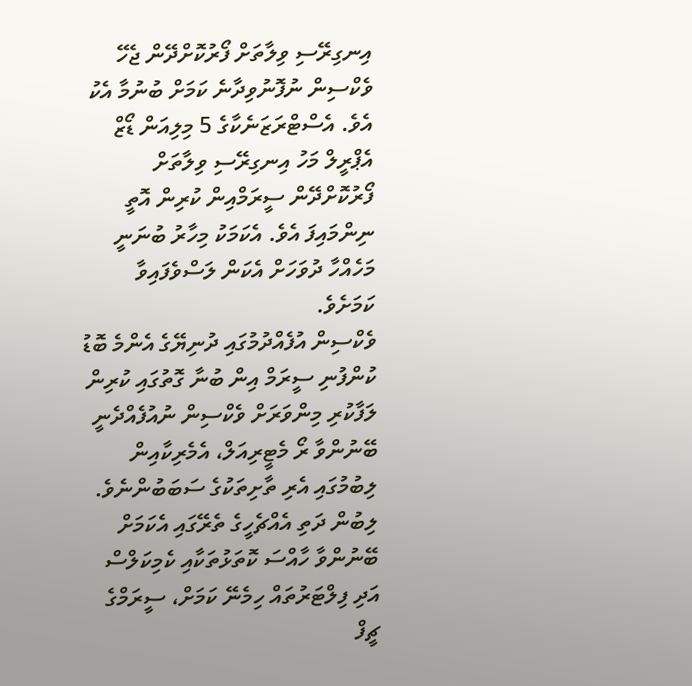އިނގިރޭސި ވިލާތަށް ފޯރުކޮށްދޭން ޖެހޭ ވެކްސިން ނުފޮނުވިދާނެ ކަމަށް ބުނުމާ އެކު އެވެ. އެސްޓްރަޒަނެކާގެ 5 މިލިއަން ޑޯޒް އެޕްރީލް މަހު އިނގިރޭސި ވިލާތަށް ފޯރުކޮށްދޭން ސީރަމްއިން ކުރިން އޮތީ ނިންމައިފަ އެވެ. އެކަމަކު މިހާރު ބުނަނީ މަހެއްހާ ދުވަހަށް އެކަން ލަސްވެފައިވާ ކަމަށެވެ.
ވެކްސިން އުފެއްދުމުގައި ދުނިޔޭގެ އެންމެ ބޮޑު ކުންފުނި ސީރަމް އިން ބުނާ ގޮތުގައި ކުރިން ލަފާކުރި މިންވަރަށް ވެކްސިން ނުއުފެއްދެނީ ބޭނުންވާ ރޯ މެޓީރިއަލް، އެމެރިކާއިން ލިބުމުގައި އެރި ތާށިތަކުގެ ސަބަބުންނެވެ. ލިބުން ދަތި އެއްޗެހީގެ ތެރޭގައި އެކަމަށް ބޭނުންވާ ހާއްސަ ކޮތަޅުތަކާއި ކެމިކަލްސް އަދި ފިލްޓަރުތައް ހިމެނޭ ކަމަށް، ސީރަމްގެ ޗީފް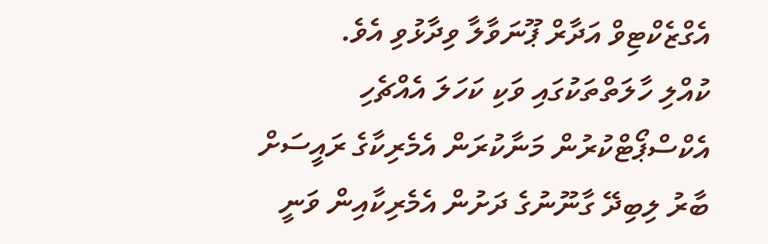އެގްޒެކްޓިވް އަދާރް ޕޫނަވާލާ ވިދާޅުވި އެވެ.
ކުއްލި ހާލަތްތަކުގައި ވަކި ކަހަލަ އެއްޗެހި އެކްސްޕޯޓްކުރުން މަނާކުރަން އެމެރިކާގެ ރައީސަށް ބާރު ލިބިދޭ ގާނޫނުގެ ދަށުން އެމެރިކާއިން ވަނީ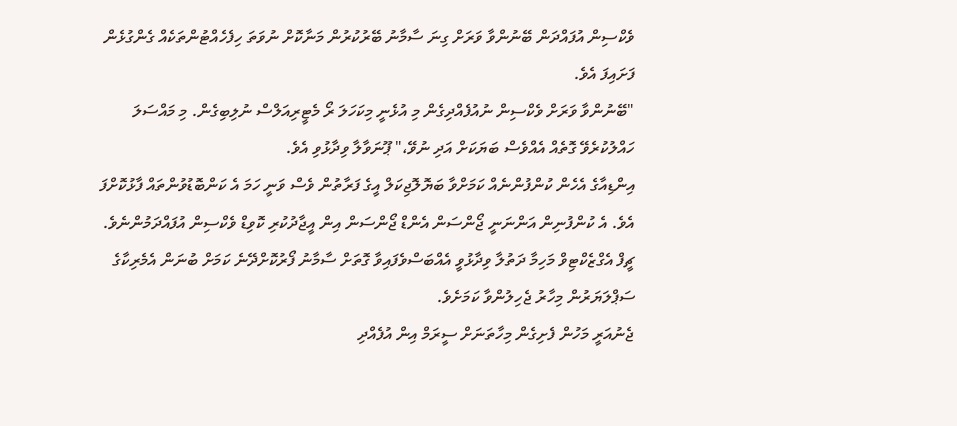ވެކްސިން އުފައްދަން ބޭނުންވާ ވަރަށް ގިނަ ސާމާނު ބޭރުކުރުން މަނާކޮށް ނުވަތަ ހިފެހެއްޓުންތަކެއް ގެންގުޅެން ފަށައިފަ އެވެ.
"ބޭނުންވާ ވަރަށް ވެކްސިން ނުއުފެއްދިގެން މި އުޅެނީ މިކަހަލަ ރޯ މެޓީރިއަލްސް ނުލިބިގެން. މި މައްސަލަ ހައްލުކުރެވޭ ގޮތެއް އެއްވެސް ބަޔަކަށް އަދި ނުވޭ،" ޕޫނަވާލާ ވިދާޅުވި އެވެ.
އިންޑިއާގެ އެހެން ކުންފުންނެއް ކަމަށްވާ ބަޔޮލޮޖިކަލް އީގެ ފަރާތުން ވެސް ވަނީ ހަމަ އެ ކަންބޮޑުވުންތައް ފާޅުކޮށްފަ އެވެ. އެ ކުންފުނިން އަންނަނީ ޖޯންސަން އެންޑް ޖޯންސަން އިން އީޖާދުކުރި ކޮވިޑް ވެކްސިން އުފައްދަމުންނެވެ.
ޗީފް އެގްޒެކްޓިވް މަހިމާ ދަތުލާ ވިދާޅުވީ އެއްބަސްވެފައިވާ ގޮތަށް ސާމާނު ފޯރުކޮށްދޭނެ ކަމަށް ބުނަން އެމެރިކާގެ ސަޕްލަޔަރުން މިހާރު ޖެހިލުންވާ ކަމަށެވެ.
ޖެނުއަރީ މަހުން ފެށިގެން މިހާތަނަށް ސީރަމް އިން އުފެއްދި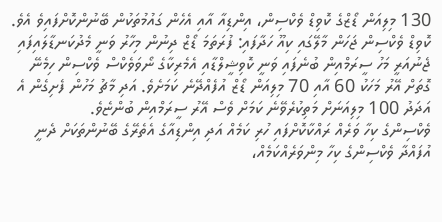130 މިލިއަން ޑޯޒްގެ ކޮވިޑް ވެކްސިން، އިންޑިއާ އާއި އެހެން ގައުމުތަކުން ބޭނުންކޮށްފައިވެ އެވެ.
ކޮވިޑް ވެކްސިން ޖަހަން މާލޭގައި ކިއޫ ހަދާފައި: ފުރަތަމަ ޑޯޒް ދިނުން މިހާރު ވަނީ މެދުކަނޑާލައިފައި
ޖެނުއަރީ މަހު ސީރަމްއިން ބުނެފައި ވަނީ ކޮވިޝީލްޑާއި އެމެރިކާގެ ނޯވަވެކްސް ވެކްސިން ހިމެނޭ ގޮތަށް އޭރު މަހަކު 60 އާއި 70 މިލިއަން ޑޯޒް އުފެއްދޭނެ ކަމަށެވެ. އަދި މާޗު މަހުން ފެށިގެން އެ އަދަދު 100 މިލިއަނަށް މަތިކުރެވޭނެ ކަމަށް ވެސް އޭރު ސީރަމްއިން ބުންޏެވެ.
ވެކްސިންގެ ކިހާ ވަރެއް ރައްކާކޮށްފައި ހުރި ކަމެއް އަދި އިންޑިއާގެ އެތެރޭގެ ބޭނުންތަކަށް ދެނީ އުފައްދާ ވެކްސިންގެ ކިހާ މިންވަރެއްކަމެއް،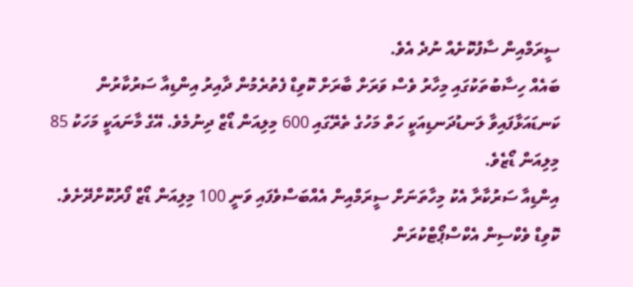ސީރަމްއިން ސާފުކޮށެއް ނުދެ އެވެ.
ބައެއް ހިސާބުތަކުގައި މިހާރު ވެސް ވަރަށް ބާރަށް ކޮވިޑް ފެތުރެމުން ދާއިރު އިންޑިއާ ސަރުކާރުން ކަނޑައަޅާފައިވާ ލަނޑުދަނޑިއަކީ ހަތް މަހުގެ ތެރޭގައި 600 މިލިއަން ޑޯޒް ދިނުމެވެ. އޭގެ މާނައަކީ މަހަކު 85 މިލިއަން ޑޯޒެވެ.
އިންޑިއާ ސަރުކާރާ އެކު މިހާތަނަށް ސީރަމްއިން އެއްބަސްވެފައި ވަނީ 100 މިލިއަން ޑޯޒް ފޯރުކޮށްދޭށެވެ.
ކޮވިޑް ވެކްސިން އެކްސްޕޯޓްކުރަން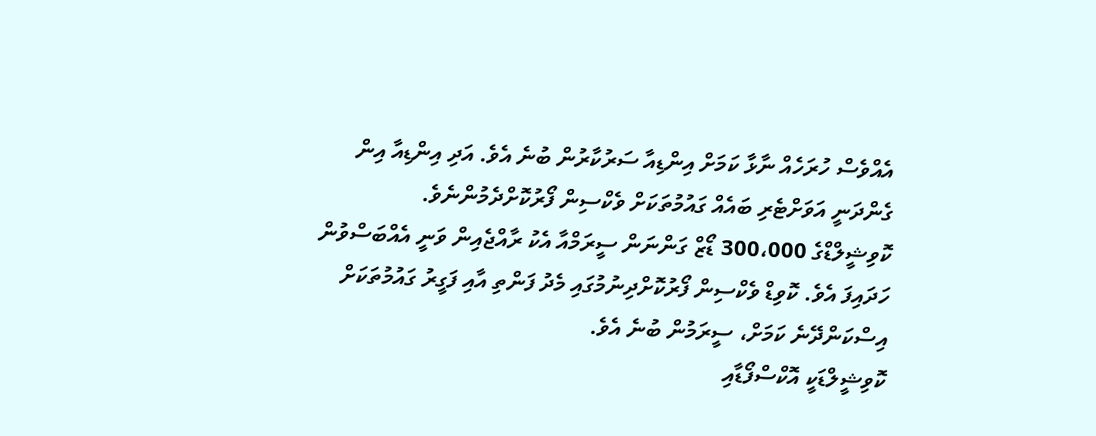އެއްވެސް ހުރަހެއް ނާޅާ ކަމަށް އިންޑިއާ ސަރުކާރުން ބުނެ އެވެ. އަދި އިންޑިއާ އިން ގެންދަނީ އަވަށްޓެރި ބައެއް ގައުމުތަކަށް ވެކްސިން ފޯރުކޮށްދެމުންނެވެ.
ކޮވިޝީލްޑްގެ 300،000 ޑޯޒް ގަންނަން ސީރަމްއާ އެކު ރާއްޖެއިން ވަނީ އެއްބަސްވުން ހަދައިފަ އެވެ. ކޮވިޑް ވެކްސިން ފޯރުކޮށްދިނުމުގައި މެދު ފަންތި އާއި ފަގީރު ގައުމުތަކަށް އިސްކަންދޭނެ ކަމަށް، ސީރަމުން ބުނެ އެވެ.
ކޮވިޝީލްޑަކީ އޮކްސްފޯޑާއި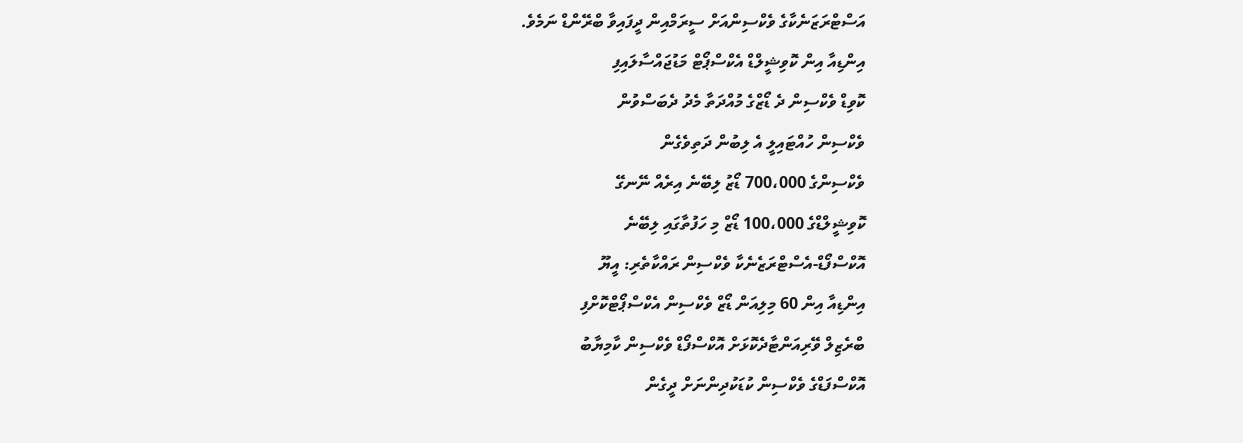އަސްޓްރަޒަނެކާގެ ވެކްސިންއަށް ސީރަމްއިން ދީފައިވާ ބްރޭންޑް ނަމެވެ.
އިންޑިއާ އިން ކޮވިޝީލްޑް އެކްސްޕޯޓް މަޑުޖައްސާލައިފި
ކޮވިޑް ވެކްސިން ދެ ޑޯޒްގެ މުއްދަތާ މެދު ދެބަސްވުން
ވެކްސިން ހުއްޓައިލީ އެ ލިބުން ދަތިވެގެން
ވެކްސިންގެ 700،000 ޑޯޒު ލިބޭނެ އިރެއް ނޭނގޭ
ކޮވިޝީލްޑްގެ 100،000 ޑޯޒް މި ހަފުތާގައި ލިބޭނެ
އޮކްސްފޯޑް-އެސްޓްރަޒެނެކާ ވެކްސިން ރައްކާތެރި: އީޔޫ
އިންޑިއާ އިން 60 މިލިއަން ޑޯޒް ވެކްސިން އެކްސްޕޯޓްކޮށްފި
ބްރެޒިލް ވޭރިއަންޓާދެކޮޅަށް އޮކްސްފޯޑް ވެކްސިން ކާމިޔާބު
އޮކްސްފަޑްގެ ވެކްސިން ކުޑަކުދިންނަށް ދީގެން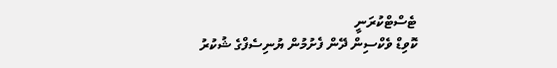ޓެސްޓްކުރަނީ
ކޮވިޑް ވެކްސިން ދޭން ފެށުމުން ޔުނިސެފްގެ ޝުކުރު